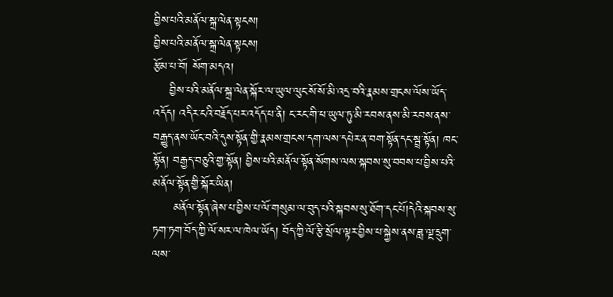བྱིས་པའི་མནོལ་སྐྲ་ལེན་སྟངས།
བྱིས་པའི་མནོལ་སྐྲ་ལེན་སྟངས།
རྩོམ་པ་བོ། སོག་མདའ།
    བྱིས་པའི་མནོལ་སྐྲ་ལེན་སྐོར་ལ་ཡུལ་ལུང་སོ་སོ་མི་འདྲ་བའི་རྣམས་གྲངས་ལོས་ཡོད་འདོད། འདིར་ངའི་བརྗོད་པར་འདོད་པ་ནི། ང་རང་གི་ཕ་ཡུལ་ཏུ་མི་རབས་ནས་མི་རབས་ནས་བརྒྱུད་ནས་ཡོང་བའི་དུས་སྟོན་གྱི་རྣམས་གྲངས་དག་ལས་དཔེར་ན་བག་སྟོན་དང་སྦྲ་སྟོན། ཁང་སྟོན། བརྒྱད་བཅུའི་གྱ་སྟོན། བྱིས་པའི་མནོལ་སྟོན་སོགས་ལས་སྐབས་སུ་བབས་པ་བྱིས་པའི་མནོལ་སྟོན་གྱི་སྐོར་ཡིན།
     མནོལ་སྟོན་ཞེས་པ་བྱིས་པ་ལོ་གསུམ་ལ་བུད་པའི་སྐབས་སུ་ཐོག་དང་པོ།དེའི་སྐབས་སུ་ཏག་ཏག་བོད་ཀྱི་ལོ་སར་ལ་ཁེལ་ཡོད། བོད་ཀྱི་ལོ་རྩི་སྲོལ་ལྟར་བྱིས་པ་སྐྱེས་ནས་ཟླ་ལྔ་དྲུག་ལས་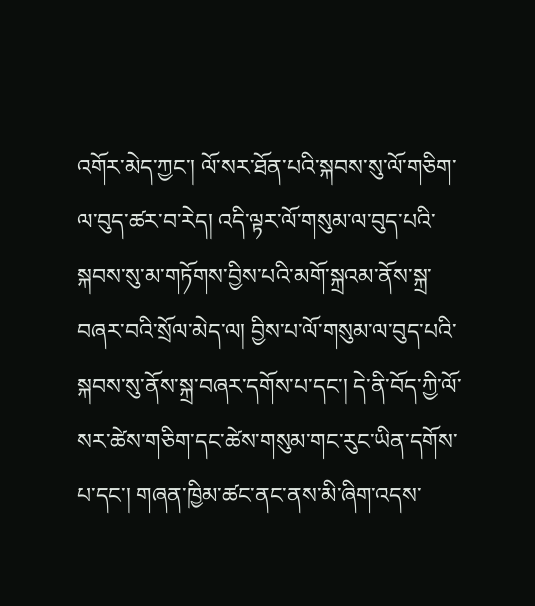འགོར་མེད་ཀྱང་། ལོ་སར་ཐོན་པའི་སྐབས་སུ་ལོ་གཅིག་ལ་བུད་ཚར་བ་རེད། འདི་ལྟར་ལོ་གསུམ་ལ་བུད་པའི་སྐབས་སུ་མ་གཏོགས་བྱིས་པའི་མགོ་སྐྲའམ་ནོས་སྐྲ་བཞར་བའི་སྲོལ་མེད་ལ། བྱིས་པ་ལོ་གསུམ་ལ་བུད་པའི་སྐབས་སུ་ནོས་སྐྲ་བཞར་དགོས་པ་དང་། དེ་ནི་བོད་ཀྱི་ལོ་སར་ཚེས་གཅིག་དང་ཚེས་གསུམ་གང་རུང་ཡིན་དགོས་པ་དང་། གཞན་ཁྱིམ་ཚང་ནང་ནས་མི་ཞིག་འདས་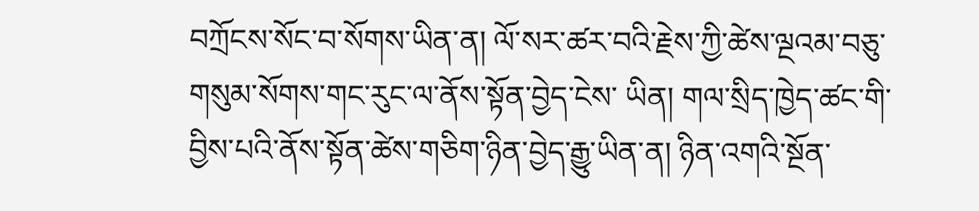བཀྲོངས་སོང་བ་སོགས་ཡིན་ན། ལོ་སར་ཚར་བའི་རྗེས་ཀྱི་ཚེས་ལྔའམ་བཅུ་གསུམ་སོགས་གང་རུང་ལ་ནོས་སྟོན་བྱེད་ངེས་ ཡིན། གལ་སྲིད་ཁྱེད་ཚང་གི་བྱིས་པའི་ནོས་སྟོན་ཚེས་གཅིག་ཉིན་བྱེད་རྒྱུ་ཡིན་ན། ཉིན་འགའི་སྔོན་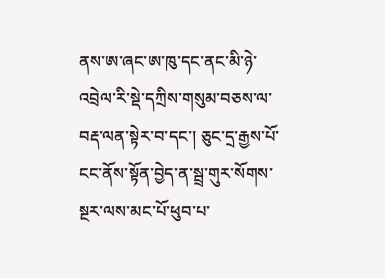ནས་ཨ་ཞང་ཨ་ཁུ་དང་ནང་མི་ཉེ་འབྲེལ་རི་སྡེ་དཀྲིས་གསུམ་བཅས་ལ་བརྡ་ལན་སྟེར་བ་དང་། ཅུང་དྲ་རྒྱས་པོ་ངང་ནོས་སྟོན་བྱེད་ན་སྦྲ་གུར་སོགས་སྔར་ལས་མང་པོ་ཕུབ་པ་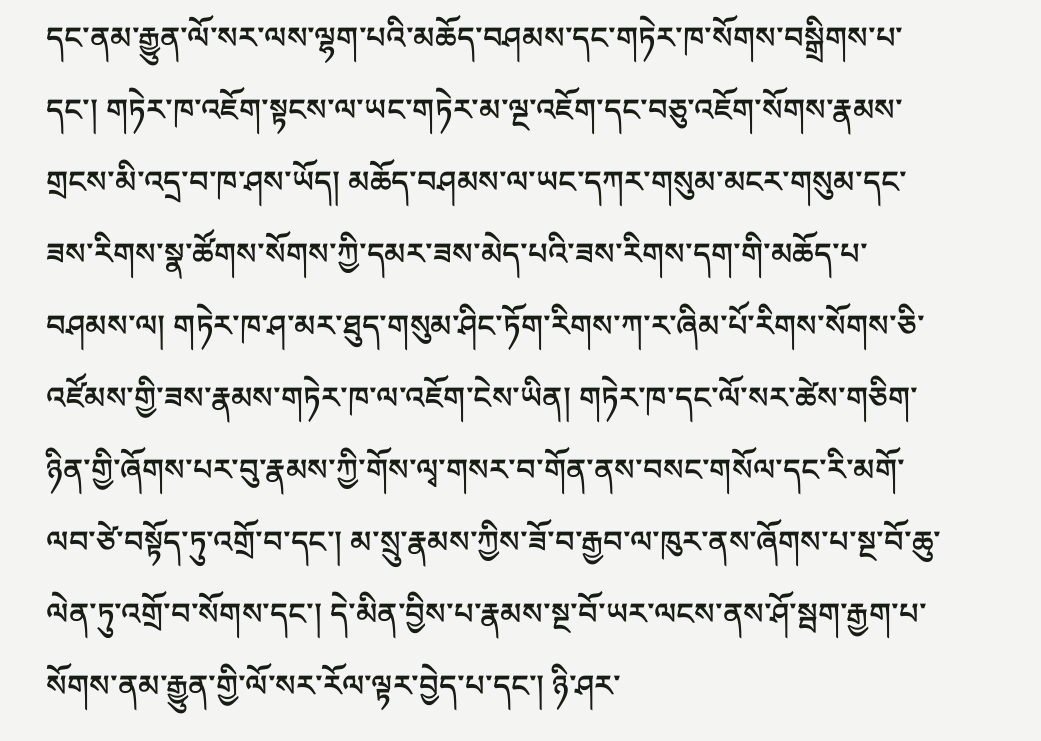དང་ནམ་རྒྱུན་ལོ་སར་ལས་ལྷག་པའི་མཆོད་བཤམས་དང་གཏེར་ཁ་སོགས་བསྒྲིགས་པ་དང་། གཏེར་ཁ་འཇོག་སྟངས་ལ་ཡང་གཏེར་མ་ལྔ་འཇོག་དང་བཅུ་འཇོག་སོགས་རྣམས་གྲངས་མི་འདྲ་བ་ཁ་ཤས་ཡོད། མཆོད་བཤམས་ལ་ཡང་དཀར་གསུམ་མངར་གསུམ་དང་ཟས་རིགས་སྣ་ཚོགས་སོགས་ཀྱི་དམར་ཟས་མེད་པའི་ཟས་རིགས་དག་གི་མཆོད་པ་བཤམས་ལ། གཏེར་ཁ་ཤ་མར་ཐུད་གསུམ་ཤིང་ཏོག་རིགས་ཀ་ར་ཞིམ་པོ་རིགས་སོགས་ཅི་འཛོམས་གྱི་ཟས་རྣམས་གཏེར་ཁ་ལ་འཇོག་ངེས་ཡིན། གཏེར་ཁ་དང་ལོ་སར་ཚེས་གཅིག་ཉིན་གྱི་ཞོགས་པར་བུ་རྣམས་ཀྱི་གོས་ལྭ་གསར་བ་གོན་ནས་བསང་གསོལ་དང་རི་མགོ་ལབ་ཙེ་བསྟོད་ཏུ་འགྲོ་བ་དང་། མ་སྲུ་རྣམས་ཀྱིས་ཟོ་བ་རྒྱབ་ལ་ཁུར་ནས་ཞོགས་པ་སྔ་བོ་ཆུ་ལེན་ཏུ་འགྲོ་བ་སོགས་དང་། དེ་མིན་བྱིས་པ་རྣམས་སྔ་བོ་ཡར་ལངས་ནས་ཤོ་སྦག་རྒྱག་པ་སོགས་ནམ་རྒྱུན་གྱི་ལོ་སར་རོལ་ལྟར་བྱེད་པ་དང་། ཉི་ཤར་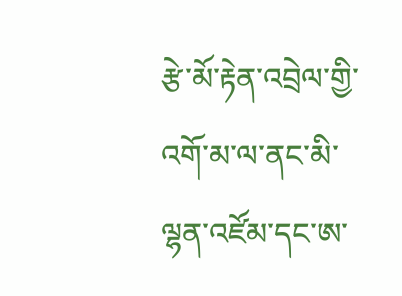རྩེ་མོ་རྟེན་འབྲེལ་གྱི་འགོ་མ་ལ་ནང་མི་ལྷན་འཛོམ་དང་ཨ་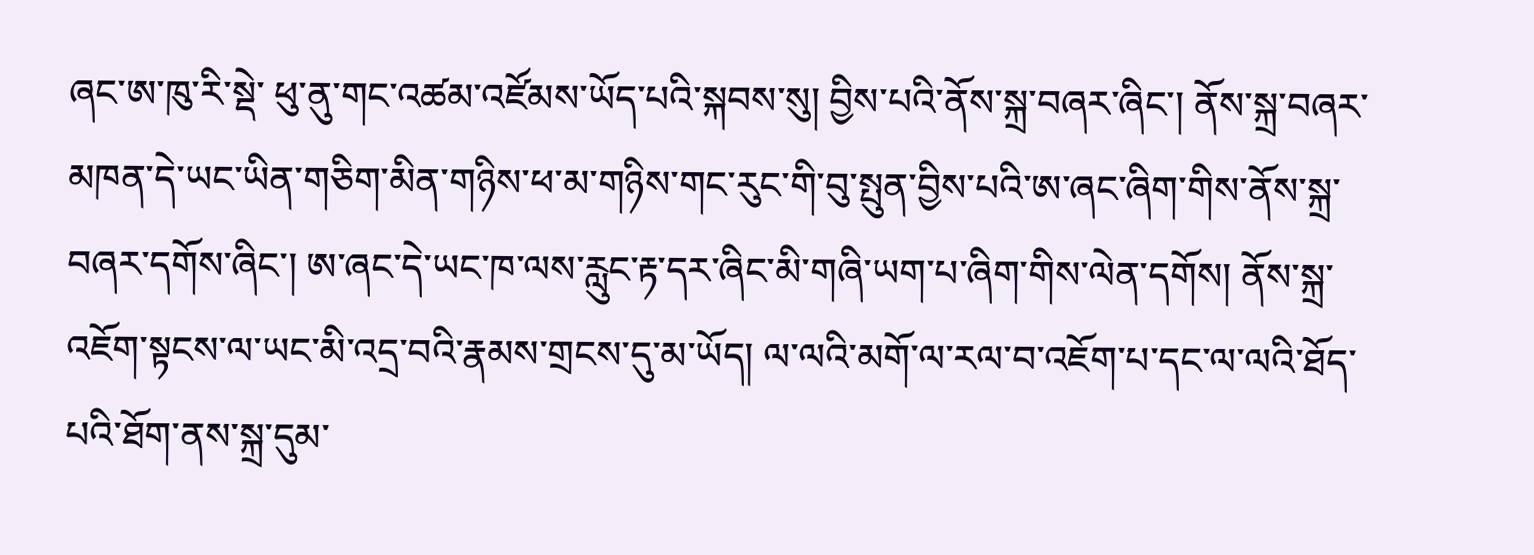ཞང་ཨ་ཁུ་རི་སྡེ་ ཕུ་ནུ་གང་འཚམ་འཛོམས་ཡོད་པའི་སྐབས་སུ། བྱིས་པའི་ནོས་སྐྲ་བཞར་ཞིང་། ནོས་སྐྲ་བཞར་མཁན་དེ་ཡང་ཡིན་གཅིག་མིན་གཉིས་ཕ་མ་གཉིས་གང་རུང་གི་བུ་སྤུན་བྱིས་པའི་ཨ་ཞང་ཞིག་གིས་ནོས་སྐྲ་བཞར་དགོས་ཞིང་། ཨ་ཞང་དེ་ཡང་ཁ་ལས་རླུང་རྟ་དར་ཞིང་མི་གཞི་ཡག་པ་ཞིག་གིས་ལེན་དགོས། ནོས་སྐྲ་འཇོག་སྟངས་ལ་ཡང་མི་འདྲ་བའི་རྣམས་གྲངས་དུ་མ་ཡོད། ལ་ལའི་མགོ་ལ་རལ་བ་འཇོག་པ་དང་ལ་ལའི་ཐོད་པའི་ཐོག་ནས་སྐྲ་དུམ་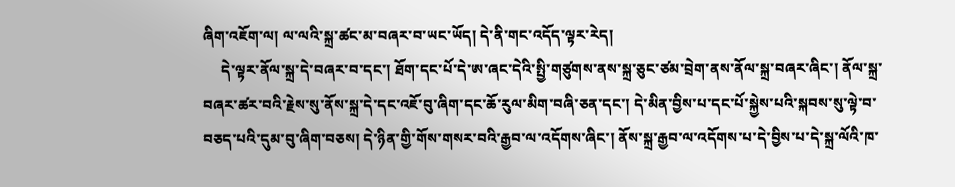ཞིག་འཇོག་ལ། ལ་ལའི་སྐྲ་ཚང་མ་བཞར་བ་ཡང་ཡོད། དེ་ནི་གང་འདོད་ལྟར་རེད།
     དེ་ལྟར་ནོལ་སྐྲ་དེ་བཞར་བ་དང་། ཐོག་དང་པོ་དེ་ཨ་ཞང་དེའི་སྤྱི་གཙུགས་ནས་སྐྲ་ཅུང་ཙམ་བྲེག་ནས་ནོལ་སྐྲ་བཞར་ཞིང་། ནོལ་སྐྲ་བཞར་ཚར་བའི་རྗེས་སུ་ནོས་སྐྲ་དེ་དང་འཇོ་བུ་ཞིག་དང་ཆོ་རུལ་མིག་བཞི་ཅན་དང་། དེ་མིན་བྱིས་པ་དང་པོ་སྐྱེས་པའི་སྐབས་སུ་ལྟེ་བ་བཅད་པའི་དུམ་བུ་ཞིག་བཅས། དེ་ཉིན་གྱི་གོས་གསར་བའི་རྒྱབ་ལ་འདོགས་ཞིང་། ནོས་སྐྲ་རྒྱབ་ལ་འདོགས་པ་དེ་བྱིས་པ་དེ་སྐྲ་ལོའི་ཁ་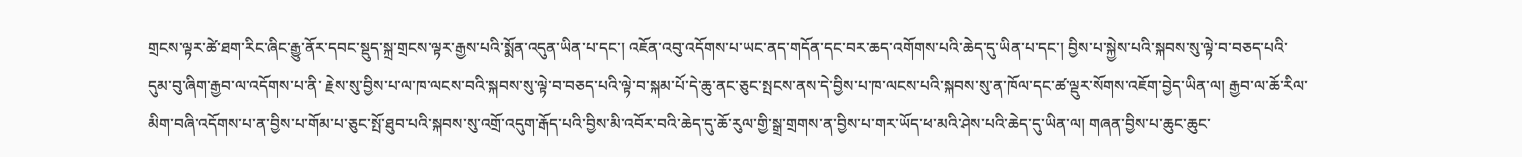གྲངས་ལྟར་ཚེ་ཐག་རིང་ཞིང་རྒྱུ་ནོར་དབང་སྡུད་སྐྲ་གྲངས་ལྟར་རྒྱས་པའི་སྨོན་འདུན་ཡིན་པ་དང་། འཇོན་འབུ་འདོགས་པ་ཡང་ནད་གདོན་དང་བར་ཆད་འགོགས་པའི་ཆེད་དུ་ཡིན་པ་དང་། བྱིས་པ་སྐྱེས་པའི་སྐབས་སུ་ལྟེ་བ་བཅད་པའི་དུམ་བུ་ཞིག་རྒྱབ་ལ་འདོགས་པ་ནི་ རྗེས་སུ་བྱིས་པ་ལ་ཁ་ལངས་བའི་སྐབས་སུ་ལྟེ་བ་བཅད་པའི་ལྟེ་བ་སྐམ་པོ་དེ་ཆུ་ནང་ཅུང་སྤངས་ནས་དེ་བྱིས་པ་ཁ་ལངས་པའི་སྐབས་སུ་ན་ཁོལ་དང་ཚ་ལྡུར་སོགས་འཇོག་བྱེད་ཡིན་ལ། རྒྱབ་ལ་ཆོ་རིལ་མིག་བཞི་འདོགས་པ་ན་བྱིས་པ་གོམ་པ་ཅུང་སྤོ་ཐུབ་པའི་སྐབས་སུ་འགྲོ་འདུག་རྒོད་པའི་བྱིས་མི་འབོར་བའི་ཆེད་དུ་ཆོ་རུལ་གྱི་སྒྲ་གྲགས་ན་བྱིས་པ་གར་ཡོད་ཕ་མའི་ཤེས་པའི་ཆེད་དུ་ཡིན་ལ། གཞན་བྱིས་པ་ཆུང་ཆུང་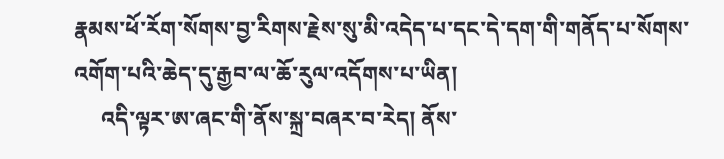རྣམས་ཕོ་རོག་སོགས་བྱ་རིགས་རྗེས་སུ་མི་འདེད་པ་དང་དེ་དག་གི་གནོད་པ་སོགས་འགོག་པའི་ཆེད་དུ་རྒྱབ་ལ་ཆོ་རུལ་འདོགས་པ་ཡིན།
     འདི་ལྟར་ཨ་ཞང་གི་ནོས་སྐྲ་བཞར་བ་རེད། ནོས་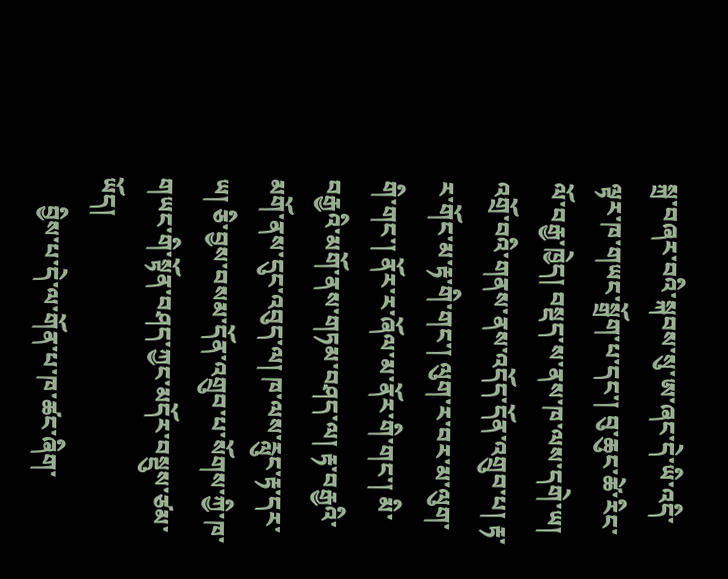སྐྲ་བཞར་བའི་སྐབས་སུ་ཨ་ཞང་དེ་ཡི་འདི་ལྟར་ཁ་གཡང་སྒྲོག་པ་དང་། བུ་ཆུང་ཚེ་རིང་ལོ་བརྒྱ་ཁྱེད། བསྡད་ས་ནས་ཁ་ལས་དགེ་ཡ། འགྲོ་བའི་གནས་ནས་འདོད་དོན་འགྲུབ་པ། རྟ་ར་གོང་མ་རྟ་གི་གང་། ལུག་ར་བར་མ་ལུག་གི་གང་། ནོར་ར་ཞོལ་མ་ནོར་གི་གང་། མི་བརྒྱའི་མགོ་ནས་གཏམ་བཤད་ལ། རྟ་བརྒྱའི་མགོ་ནས་དུང་འབུད་ལ། ཁ་ལས་རླུང་རྟ་དར་ཡ། ཅི་བྱས་བསམ་དོན་འགྲུབ་པ་སོགས་ཀྱི་ཁ་གཡང་གི་སྟོན་བཤད་ཀྱང་མདོར་བསྡུས་ཙམ་ཡོད།
     བྱིས་པ་དེ་ལ་གོན་པ་ཁ་ཚང་ཞིག་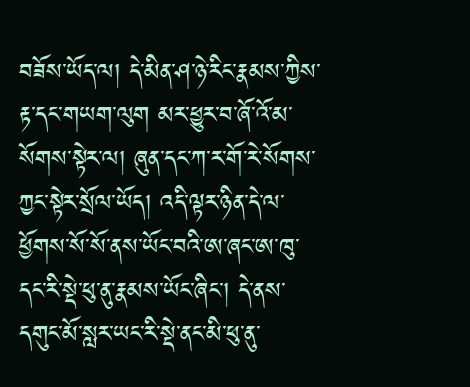བཟོས་ཡོད་ལ། དེ་མིན་ཤ་ཉེ་རིང་རྣམས་ཀྱིས་རྟ་དང་གཡག་ལུག མར་ཕྱུར་བ་ཞོ་འོ་མ་སོགས་སྟེར་ལ། ཞུན་དང་ཀ་ར་གོ་རེ་སོགས་ཀྱང་སྟེར་སྲོལ་ཡོད། འདི་ལྟར་ཉིན་དེ་ལ་ཕྱོགས་སོ་སོ་ནས་ཡོང་བའི་ཨ་ཞང་ཨ་ཁུ་དང་རི་སྡེ་ཕུ་ནུ་རྣམས་ཡོང་ཞིང་། དེ་ནས་དགུང་མོ་སླར་ཡང་རི་སྡེ་ནང་མི་ཕུ་ནུ་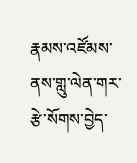རྣམས་འཛོམས་ནས་གླུ་ལེན་གར་རྩེ་སོགས་བྱེད་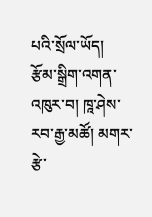པའི་སྲོལ་ཡོད།
རྩོམ་སྒྲིག་འགན་འཁུར་བ། ཁཱ་ཤེས་རབ་རྒྱ་མཚོ། མགར་རྩེ་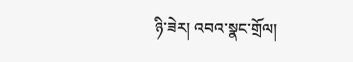ཉི་ཟེར། འབའ་སྣང་གྲོལ།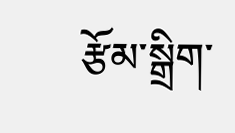རྩོམ་སྒྲིག་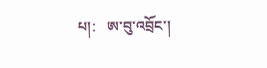པ།:   ཨ་བུ་འབྲོང་།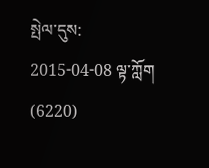སྤེལ་དུས:   2015-04-08 ལྟ་ཀློག (6220)